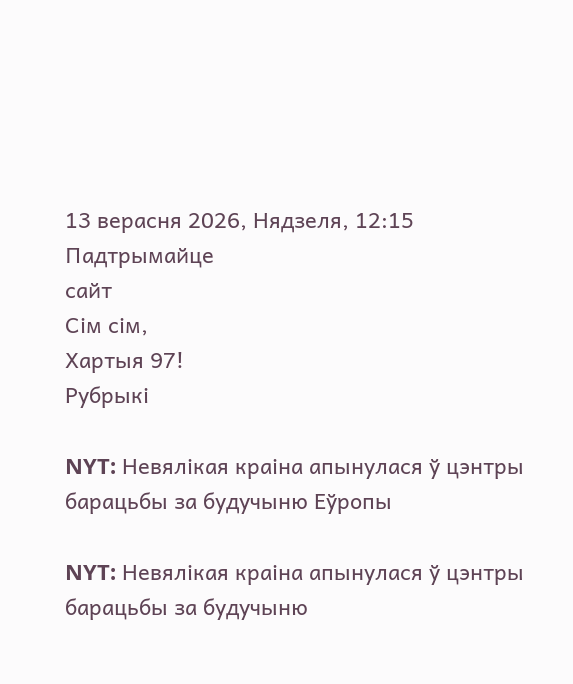13 верасня 2026, Нядзеля, 12:15
Падтрымайце
сайт
Сім сім,
Хартыя 97!
Рубрыкі

NYT: Невялікая краіна апынулася ў цэнтры барацьбы за будучыню Еўропы

NYT: Невялікая краіна апынулася ў цэнтры барацьбы за будучыню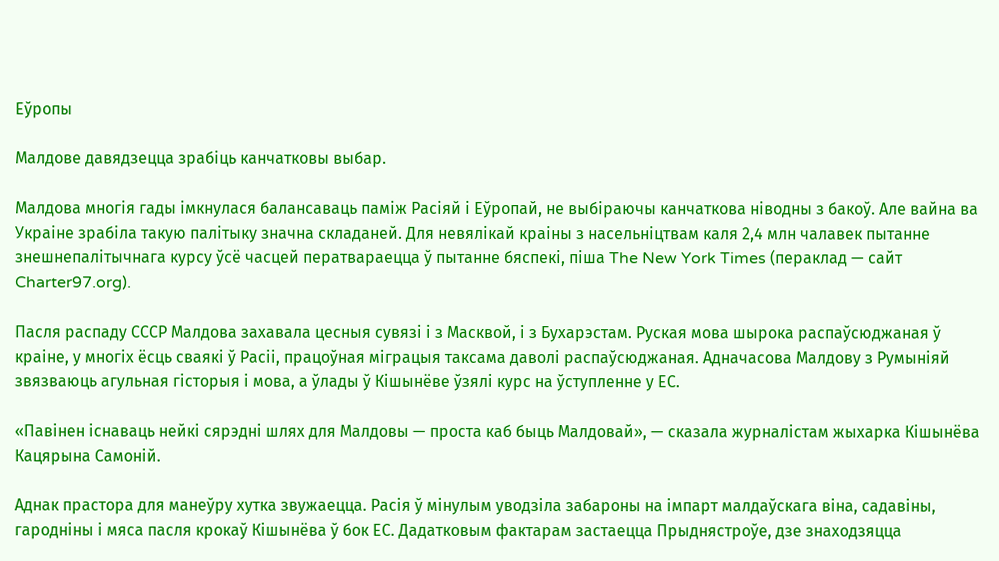Еўропы

Малдове давядзецца зрабіць канчатковы выбар.

Малдова многія гады імкнулася балансаваць паміж Расіяй і Еўропай, не выбіраючы канчаткова ніводны з бакоў. Але вайна ва Украіне зрабіла такую палітыку значна складаней. Для невялікай краіны з насельніцтвам каля 2,4 млн чалавек пытанне знешнепалітычнага курсу ўсё часцей ператвараецца ў пытанне бяспекі, піша The New York Times (пераклад — сайт Charter97.org).

Пасля распаду СССР Малдова захавала цесныя сувязі і з Масквой, і з Бухарэстам. Руская мова шырока распаўсюджаная ў краіне, у многіх ёсць сваякі ў Расіі, працоўная міграцыя таксама даволі распаўсюджаная. Адначасова Малдову з Румыніяй звязваюць агульная гісторыя і мова, а ўлады ў Кішынёве ўзялі курс на ўступленне у ЕС.

«Павінен існаваць нейкі сярэдні шлях для Малдовы — проста каб быць Малдовай», — сказала журналістам жыхарка Кішынёва Кацярына Самоній.

Аднак прастора для манеўру хутка звужаецца. Расія ў мінулым уводзіла забароны на імпарт малдаўскага віна, садавіны, гародніны і мяса пасля крокаў Кішынёва ў бок ЕС. Дадатковым фактарам застаецца Прыднястроўе, дзе знаходзяцца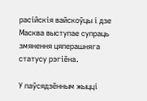расійскія вайскоўцы і дзе Масква выступае супраць змянення цяперашняга статусу рэгіёна.

У паўсядзённым жыцці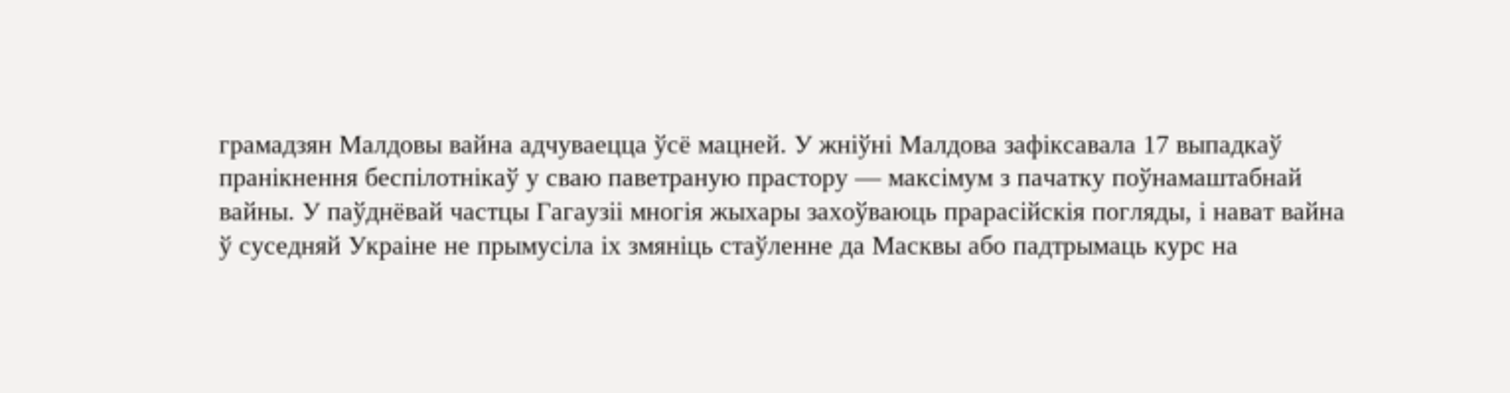грамадзян Малдовы вайна адчуваецца ўсё мацней. У жніўні Малдова зафіксавала 17 выпадкаў пранікнення беспілотнікаў у сваю паветраную прастору — максімум з пачатку поўнамаштабнай вайны. У паўднёвай частцы Гагаузіі многія жыхары захоўваюць прарасійскія погляды, і нават вайна ў суседняй Украіне не прымусіла іх змяніць стаўленне да Масквы або падтрымаць курс на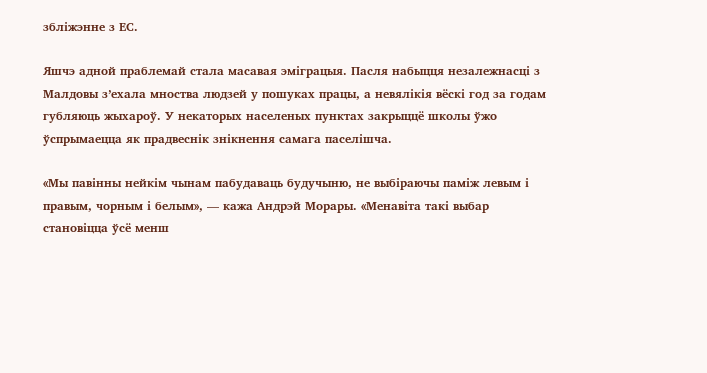збліжэнне з ЕС.

Яшчэ адной праблемай стала масавая эміграцыя. Пасля набыцця незалежнасці з Малдовы з’ехала мноства людзей у пошуках працы, а невялікія вёскі год за годам губляюць жыхароў. У некаторых населеных пунктах закрыццё школы ўжо ўспрымаецца як прадвеснік знікнення самага паселішча.

«Мы павінны нейкім чынам пабудаваць будучыню, не выбіраючы паміж левым і правым, чорным і белым», — кажа Андрэй Морары. «Менавіта такі выбар становіцца ўсё менш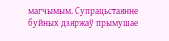магчымым. Супрацьстаянне буйных дзяржаў прымушае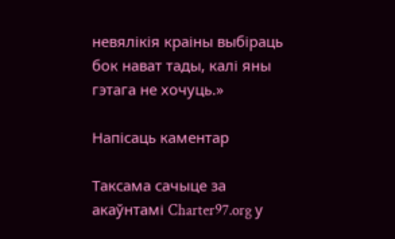невялікія краіны выбіраць бок нават тады, калі яны гэтага не хочуць.»

Напісаць каментар

Таксама сачыце за акаўнтамі Charter97.org у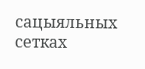сацыяльных сетках